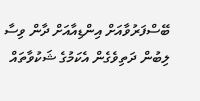ބޭސްފަރުވާއަށް އިންޑިއާއަށް ދާން ވިސާ ލިބުން ދަތިވެގެން އެކަމުގެ ޝަކުވާތައް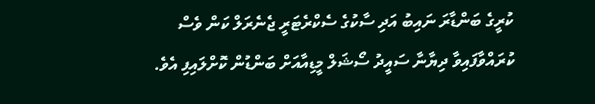ކުރީގެ ބަންޑާރަ ނައިބު އަދި ސާކުގެ ސެކްރެޓަރީ ޖެނެރަލް ކަން ވެސް ކުރައްވާފައިވާ ދިޔާނާ ސައީދު ސޯޝަލް މީޑިއާއަށް ބަންޑުން ކޮށްލައިފި އެވެ.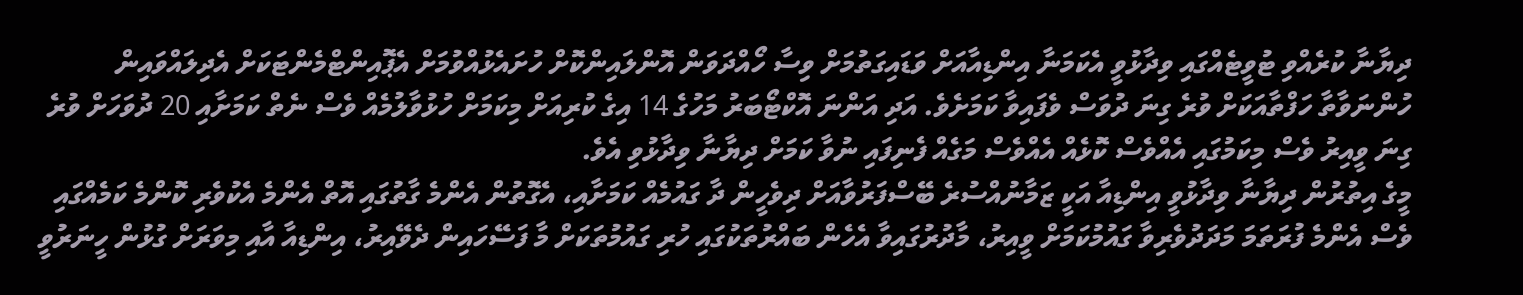ދިޔާނާ ކުރެއްވި ޓުވީޓެއްގައި ވިދާޅުވީ އެކަމަނާ އިންޑިއާއަށް ވަޑައިގަތުމަށް ވިސާ ހޯއްދަވަން އޮންލައިންކޮށް ހުށައެޅުއްވުމަށް އެޕޮއިންޓްމެންޓަކަށް އެދިލައްވައިން ހުންނަވާތާ ހަފްތާއަކަށް ވުރެ ގިނަ ދުވަސް ވެފައިވާ ކަމަށެވެ. އަދި އަންނަ އޮކްޓޯބަރު މަހުގެ 14 އިގެ ކުރިއަށް މިކަމަށް ހުޅުވާލުމެއް ވެސް ނެތް ކަމަށާއި 20 ދުވަހަށް ވުރެ ގިނަ ވީއިރު ވެސް މިކަމުގައި އެއްވެސް ކޮޅެއް އެއްވެސް މަގެއް ފެނިފައި ނުވާ ކަމަށް ދިޔާނާ ވިދާޅުވި އެވެ.
މީގެ އިތުރުން ދިޔާނާ ވިދާޅުވީ އިންޑިއާ އަކީ ޒަމާނުއްސުރެ ބޭސްފަރުވާއަށް ދިވެހީން ދާ ގައުމެއް ކަމަށާއި، އެގޮތުން އެންމެ ގާތުގައި އޮތް އެންމެ އެކުވެރި ކޮންމެ ކަމެއްގައި ވެސް އެންމެ ފުރަތަމަ މަދަދުވެރިވާ ގައުމުކަމަށް ވީއިރު، މާދުރުގައިވާ އެހެން ބައްރުތަކުގައި ހުރި ގައުމުތަކަށް މާ ފަސޭހައިން ދެވޭއިރު، އިންޑިއާ އާއި މިވަރަށް ގުޅުން ހީނަރުވީ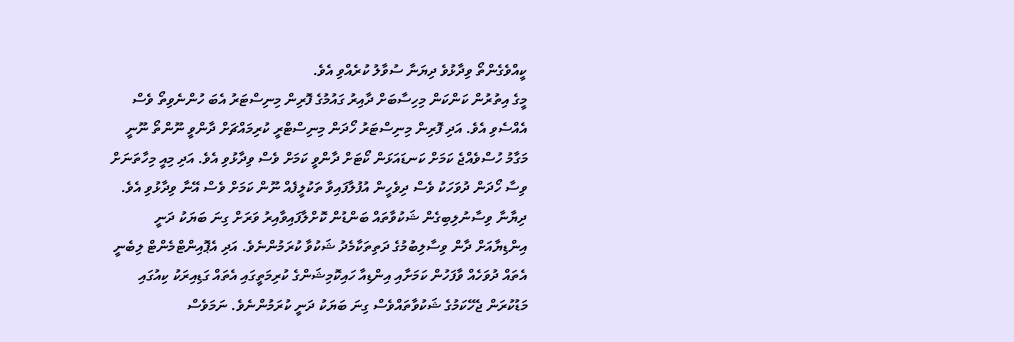ކީއްވެގެންތޯ ވިދާޅުވެ ދިޔަނާ ސުވާލު ކުރެއްވި އެވެ.
މީގެ އިތުރުން ކަންކަން މިހިސާބަށް ދާއިރު ގައުމުގެ ފޮރިން މިނިސްޓަރު އެބަ ހުންނެވިތޯ ވެސް އެއްސެވި އެވެ. އަދި ފޮރިން މިނިސްޓަރު ހޯދަން މިނިސްޓްރީ ކުރިމައްޗަށް ދާންވީ ނޫންތޯ ނޫނީ މަގާމު ހުސްވެއްޖެ ކަމަށް ކަނޑައަޅަން ކޯޓަށް ދާންވީ ކަމަށް ވެސް ވިދާޅުވި އެވެ. އަދި މިއީ މިހާތަނަށް ވިސާ ހޯދަން ދުވަހަކު ވެސް ދިވެހީން އުފުލާފައިވާ ތަކުލީފެއް ނޫން ކަމަށް ވެސް އޭނާ ވިދާޅުވި އެވެ.
ދިޔާނާ ވިސާނުލިބިގެން ޝަކުވާތައް ބަންޑުން ކޮށްލާފައިވާއިރު ވަރަށް ގިނަ ބަޔަކު ދަނީ އިންޑިޔާއަށް ދާން ވިސާލިބުމުގެ ދަތިތަކާމެދު ޝަކުވާ ކުރަމުންނެވެ. އަދި އެޕޮއިންޓްމެންޓް ލިބެނީ އެތައް ދުވަހެއް ވާފަހުން ކަމަށާއި އިންޑިއާ ހައިކޮމިޝަންގެ ކުރިމަތީގައި އެތައް ގަޑިއިރަކު ކިއުގައި މަޑުކުރަން ޖެހޭކަމުގެ ޝަކުވާތައްވެސް ގިނަ ބަޔަކު ދަނީ ކުރަމުންނެވެ. ނަމަވެސް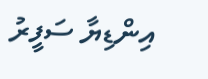އިންޑިޔާ ސަފީރު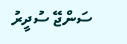ސަންޖޭ ސުދީރު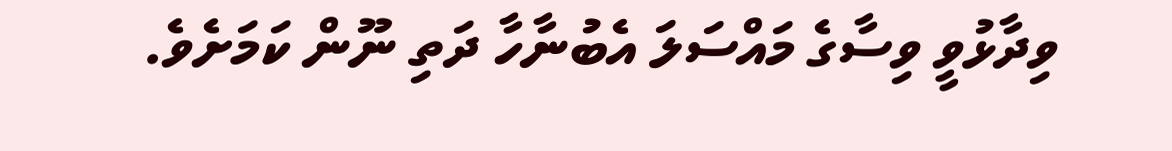ވިދާޅުވީ ވިސާގެ މައްސަލަ އެބުނާހާ ދަތި ނޫން ކަމަށެވެ.